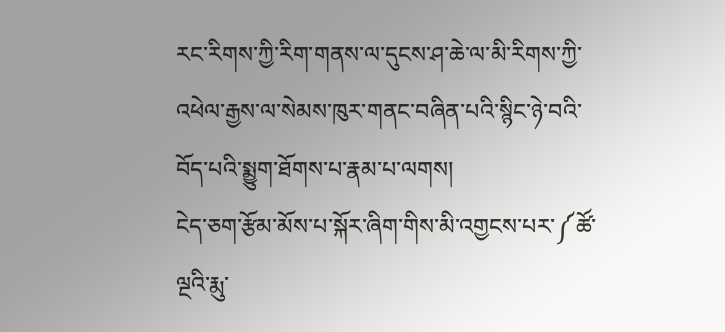རང་རིགས་ཀྱི་རིག་གནས་ལ་དུངས་ཤ་ཆེ་ལ་མི་རིགས་ཀྱི་འཕེལ་རྒྱས་ལ་སེམས་ཁུར་གནང་བཞིན་པའི་སྙིང་ཉེ་བའི་བོད་པའི་སྨྱུག་ཐོགས་པ་རྣམ་པ་ལགས།
ངེད་ཅག་རྩོམ་མོས་པ་སྐོར་ཞིག་གིས་མི་འགྱངས་པར་༼ཚོ་ལྔའི་རྨུ་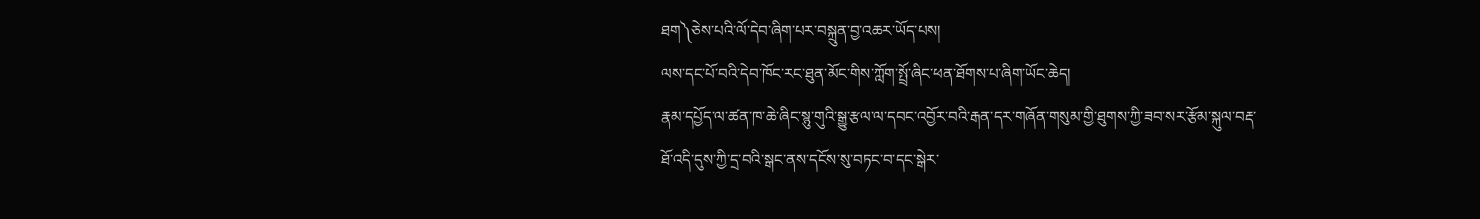ཐག༽ཅེས་པའི་ལོ་དེབ་ཞིག་པར་བསྐྲུན་བྱ་འཆར་ཡོད་པས།
ལས་དང་པོ་བའི་དེབ་ཁོང་རང་ཐུན་མོང་གིས་ཀློག་སྤྲོ་ཞིང་ཕན་ཐོགས་པ་ཞིག་ཡོང་ཆེད།
རྣམ་དཔྱོད་ལ་ཚན་ཁ་ཆེ་ཞིང་སྙུ་གུའི་སྒྱུ་རྩལ་ལ་དབང་འབྱོར་བའི་རྒན་དར་གཞོན་གསུམ་གྱི་ཐུགས་ཀྱི་ཟབ་སར་རྩོམ་སྐུལ་བརྡ་ཐོ་འདི་དུས་ཀྱི་དྲ་བའི་སྒང་ནས་དངོས་སུ་བཏང་བ་དང་སྒེར་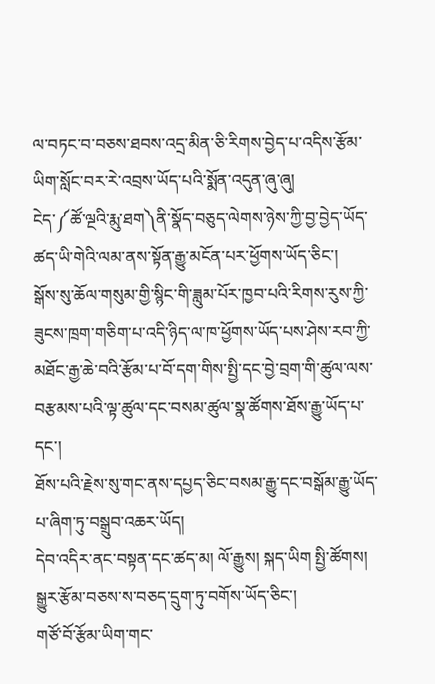ལ་བཏང་བ་བཅས་ཐབས་འདྲ་མིན་ཅི་རིགས་བྱེད་པ་འདིས་རྩོམ་ཡིག་སློང་བར་རེ་འབྲས་ཡོད་པའི་སྨོན་འདུན་ཞུ་ཞུ།
ངེད་༼ཚོ་ལྔའི་རྨུ་ཐག༽ནི་སྣོད་བཅུད་ལེགས་ཉེས་ཀྱི་བྱ་བྱེད་ཡོད་ཚད་ཡི་གེའི་ལམ་ནས་སྟོན་རྒྱུ་མངོན་པར་ཕྱོགས་ཡོད་ཅིང་།
སྒོས་སུ་ཆོལ་གསུམ་གྱི་སྙིང་གི་ཟླུམ་པོར་ཁྱབ་པའི་རིགས་རུས་ཀྱི་ཟུངས་ཁྲག་གཅིག་པ་འདི་ཉིད་ལ་ཁ་ཕྱོགས་ཡོད་པས་ཤེས་རབ་ཀྱི་མཐོང་རྒྱ་ཆེ་བའི་རྩོམ་པ་བོ་དག་གིས་སྤྱི་དང་བྱེ་བྲག་གི་ཚུལ་ལས་བརྩམས་པའི་ལྟ་ཚུལ་དང་བསམ་ཚུལ་སྣ་ཚོགས་ཐོས་རྒྱུ་ཡོད་པ་དང་།
ཐོས་པའི་རྗེས་སུ་གང་ནས་དཔྱད་ཅིང་བསམ་རྒྱུ་དང་བསྒོམ་རྒྱུ་ཡོད་པ་ཞིག་ཏུ་བསྒྲུབ་འཆར་ཡོད།
དེབ་འདིར་ནང་བསྟན་དང་ཚད་མ། ལོ་རྒྱུས། སྐད་ཡིག སྤྱི་ཚོགས།
སྒྱུར་རྩོམ་བཅས་ས་བཅད་དྲུག་ཏུ་བགོས་ཡོད་ཅིང་།
གཙོ་བོ་རྩོམ་ཡིག་གང་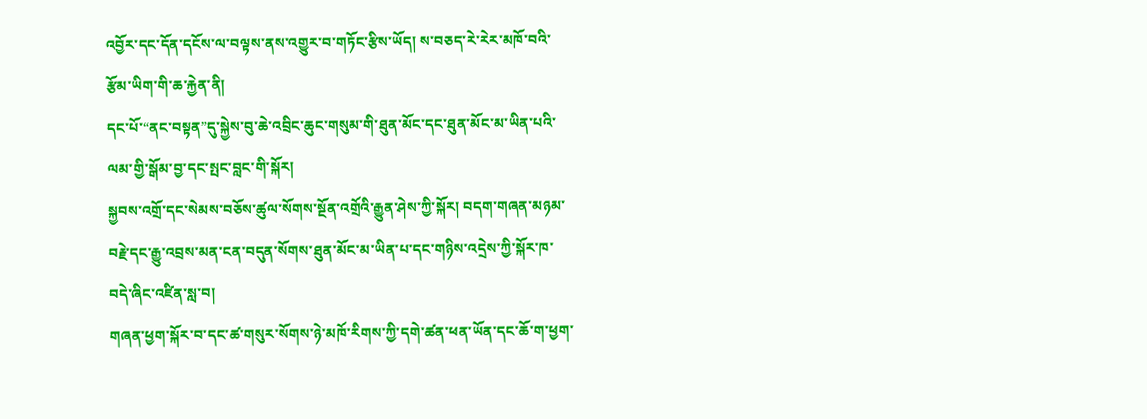འབྱོར་དང་དོན་དངོས་ལ་བལྟས་ནས་འགྱུར་བ་གཏོང་རྩིས་ཡོད། ས་བཅད་རེ་རེར་མཁོ་བའི་རྩོམ་ཡིག་གི་ཆ་རྐྱེན་ནི།
དང་པོ་“ནང་བསྟན”དུ་སྐྱེས་བུ་ཆེ་འབྲིང་ཆུང་གསུམ་གི་ཐུན་མོང་དང་ཐུན་མོང་མ་ཡིན་པའི་ལམ་གྱི་སྒོམ་བྱ་དང་སྤང་བླང་གི་སྐོར།
སྐྱབས་འགྲོ་དང་སེམས་བཅོས་ཚུལ་སོགས་སྔོན་འགྲོའི་རྒྱུན་ཤེས་ཀྱི་སྐོར། བདག་གཞན་མཉམ་བརྗེ་དང་རྒྱུ་འབྲས་མན་ངན་བདུན་སོགས་ཐུན་མོང་མ་ཡིན་པ་དང་གཉིས་འདྲེས་ཀྱི་སྐོར་ཁ་བདེ་ཞིང་འཛིན་སླ་བ།
གཞན་ཕྱག་སྐོར་བ་དང་ཚ་གསུར་སོགས་ཉེ་མཁོ་རིགས་ཀྱི་དགེ་ཚན་ཕན་ཡོན་དང་ཆོ་ག་ཕྱག་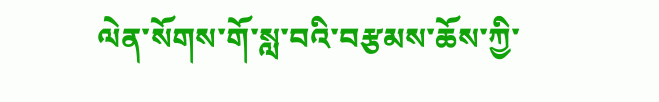ལེན་སོགས་གོ་སླ་བའི་བརྩམས་ཆོས་ཀྱི་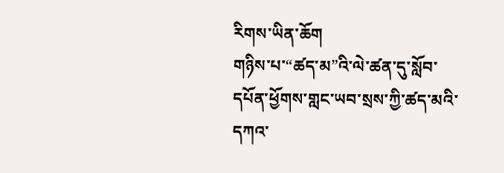རིགས་ཡིན་ཆོག
གཉིས་པ་“ཚད་མ”འི་ལེ་ཚན་དུ་སློབ་དཔོན་ཕྱོགས་གླང་ཡབ་སྲས་ཀྱི་ཚད་མའི་དཀའ་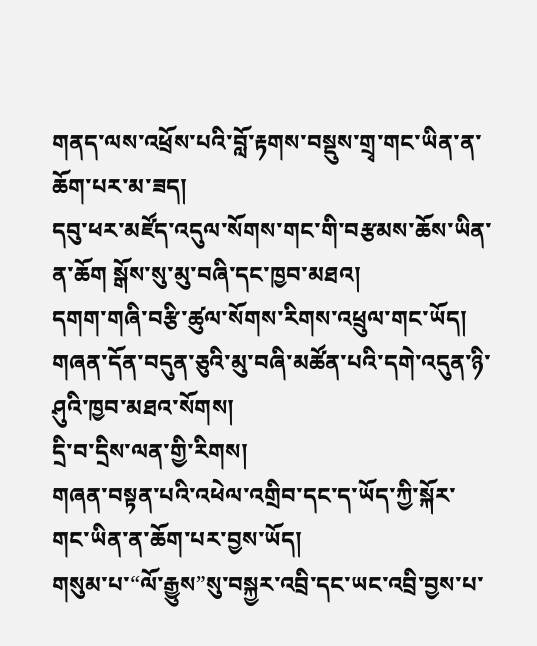གནད་ལས་འཕྲོས་པའི་བློ་རྟགས་བསྡུས་གྲྭ་གང་ཡིན་ན་ཆོག་པར་མ་ཟད།
དབུ་ཕར་མཛོད་འདུལ་སོགས་གང་གི་བརྩམས་ཆོས་ཡིན་ན་ཆོག སྒོས་སུ་མུ་བཞི་དང་ཁྱབ་མཐའ།
དགག་གཞི་བརྩི་ཚུལ་སོགས་རིགས་འཕྲུལ་གང་ཡོད།
གཞན་དོན་བདུན་ཅུའི་མུ་བཞི་མཚོན་པའི་དགེ་འདུན་ཉི་ཤུའི་ཁྱབ་མཐའ་སོགས།
དྲི་བ་དྲིས་ལན་གྱི་རིགས།
གཞན་བསྟན་པའི་འཕེལ་འགྲིབ་དང་ད་ཡོད་ཀྱི་སྐོར་གང་ཡིན་ན་ཆོག་པར་བྱས་ཡོད།
གསུམ་པ་“ལོ་རྒྱུས”སུ་བསྐྱར་འབྲི་དང་ཡང་འབྲི་བྱས་པ་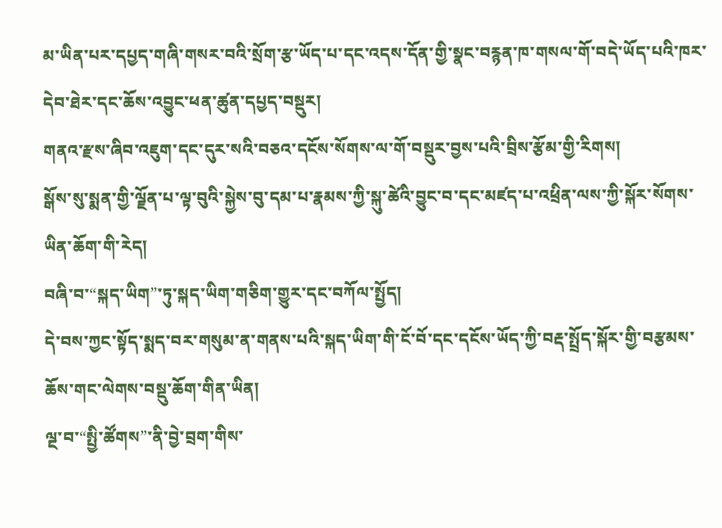མ་ཡིན་པར་དཔྱད་གཞི་གསར་བའི་སྲོག་རྩ་ཡོད་པ་དང་འདས་དོན་གྱི་སྣང་བརྙན་ཁ་གསལ་གོ་བདེ་ཡོད་པའི་ཁར་དེབ་ཐེར་དང་ཆོས་འབྱུང་ཕན་ཚུན་དཔྱད་བསྡུར།
གནའ་རྫས་ཞིབ་འཇུག་དང་དུར་སའི་བཅའ་དངོས་སོགས་ལ་གོ་བསྡུར་བྱས་པའི་བྲིས་རྩོམ་གྱི་རིགས།
སྒོས་སུ་སྨན་གྱི་ལྗོན་པ་ལྟ་བུའི་སྐྱེས་བུ་དམ་པ་རྣམས་ཀྱི་སྐུ་ཚེའི་བྱུང་བ་དང་མཛད་པ་འཕྲིན་ལས་ཀྱི་སྐོར་སོགས་ཡིན་ཆོག་གི་རེད།
བཞི་བ་“སྐད་ཡིག”་ཏུ་སྐད་ཡིག་གཅིག་གྱུར་དང་བཀོལ་སྤྱོད།
དེ་བས་ཀྱང་སྟོད་སྨད་བར་གསུམ་ན་གནས་པའི་སྐད་ཡིག་གི་ངོ་བོ་དང་དངོས་ཡོད་ཀྱི་བརྡ་སྤྲོད་སྐོར་གྱི་བརྩམས་ཆོས་གང་ལེགས་བསྡུ་ཆོག་གིན་ཡིན།
ལྔ་བ་“སྤྱི་ཚོགས”་ནི་བྱེ་བྲག་གིས་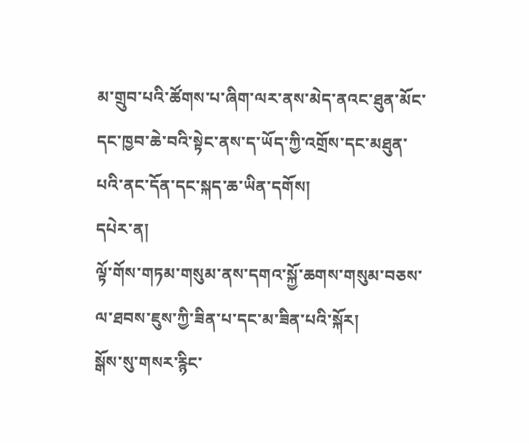མ་གྲུབ་པའི་ཚོགས་པ་ཞིག་ལར་ནས་མེད་ནའང་ཐུན་མོང་དང་ཁྱབ་ཆེ་བའི་སྟེང་ནས་ད་ཡོད་ཀྱི་འགྲོས་དང་མཐུན་པའི་ནང་དོན་དང་སྐད་ཆ་ཡིན་དགོས།
དཔེར་ན།
ལྟོ་གོས་གཏམ་གསུམ་ནས་དགའ་སྐྱོ་ཆགས་གསུམ་བཅས་ལ་ཐབས་ཇུས་ཀྱི་ཟིན་པ་དང་མ་ཟིན་པའི་སྐོར།
སྒོས་སུ་གསར་རྙིང་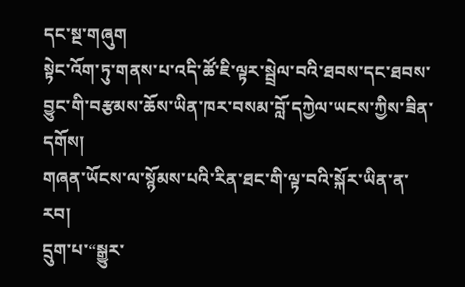དང་སྔ་གཞུག
སྟེང་འོག་ཏུ་གནས་པ་འདི་ཚོ་ཇི་ལྟར་སྦྲེལ་བའི་ཐབས་དང་ཐབས་བྱུང་གི་བརྩམས་ཆོས་ཡིན་ཁར་བསམ་བློ་དཀྱེལ་ཡངས་ཀྱིས་ཟིན་དགོས།
གཞན་ཡོངས་ལ་སྙོམས་པའི་རིན་ཐང་གི་ལྟ་བའི་སྐོར་ཡིན་ན་རབ།
དྲུག་པ་“སྒྱུར་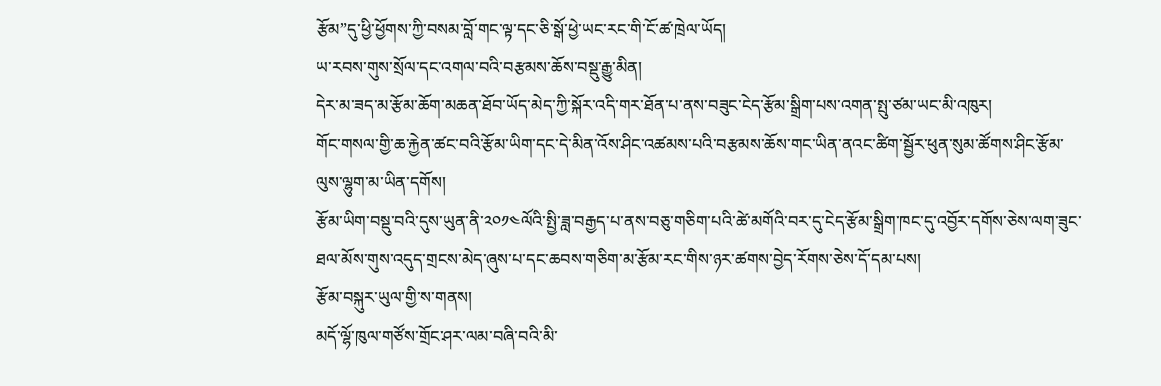རྩོམ”དུ་ཕྱི་ཕྱོགས་ཀྱི་བསམ་བློ་གང་ལྟ་དང་ཅི་སྒོ་ཕྱེ་ཡང་རང་གི་ངོ་ཚ་ཁྲེལ་ཡོད།
ཡ་རབས་གུས་སྲོལ་དང་འགལ་བའི་བརྩམས་ཆོས་བསྡུ་རྒྱུ་མིན།
དེར་མ་ཟད་མ་རྩོམ་ཆོག་མཆན་ཐོབ་ཡོད་མེད་ཀྱི་སྐོར་འདི་གར་ཐོན་པ་ནས་བཟུང་ངེད་རྩོམ་སྒྲིག་པས་འགན་སྤུ་ཙམ་ཡང་མི་འཁུར།
གོང་གསལ་གྱི་ཆ་རྐྱེན་ཚང་བའི་རྩོམ་ཡིག་དང་དེ་མིན་འོས་ཤིང་འཚམས་པའི་བརྩམས་ཆོས་གང་ཡིན་ནའང་ཚིག་སྦྱོར་ཕུན་སུམ་ཚོགས་ཤིང་རྩོམ་ལུས་ལྷུག་མ་ཡིན་དགོས།
རྩོམ་ཡིག་བསྡུ་བའི་དུས་ཡུན་ནི་༢༠༡༤ལོའི་སྤྱི་ཟླ་བརྒྱད་པ་ནས་བཅུ་གཅིག་པའི་ཚེ་མགོའི་བར་དུ་ངེད་རྩོམ་སྒྲིག་ཁང་དུ་འབྱོར་དགོས་ཅེས་ལག་ཟུང་ཐལ་མོས་གུས་འདུད་གྲངས་མེད་ཞུས་པ་དང་ཆབས་གཅིག་མ་རྩོམ་རང་གིས་ཉར་ཚགས་བྱེད་རོགས་ཅེས་དོ་དམ་པས།
རྩོམ་བསྐུར་ཡུལ་གྱི་ས་གནས།
མདོ་ལྷོ་ཁུལ་གཙོས་གྲོང་ཤར་ལམ་བཞི་བའི་མི་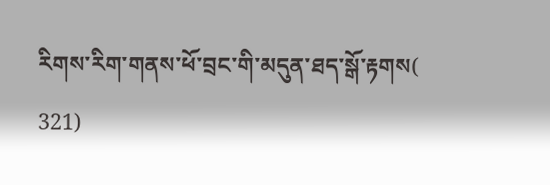རིགས་རིག་གནས་ཕོ་བྲང་གི་མདུན་ཐད་སྒོ་རྟགས( 321)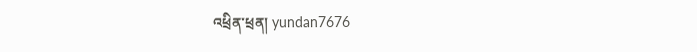འཕྲིན་ཕྲན། yundan7676